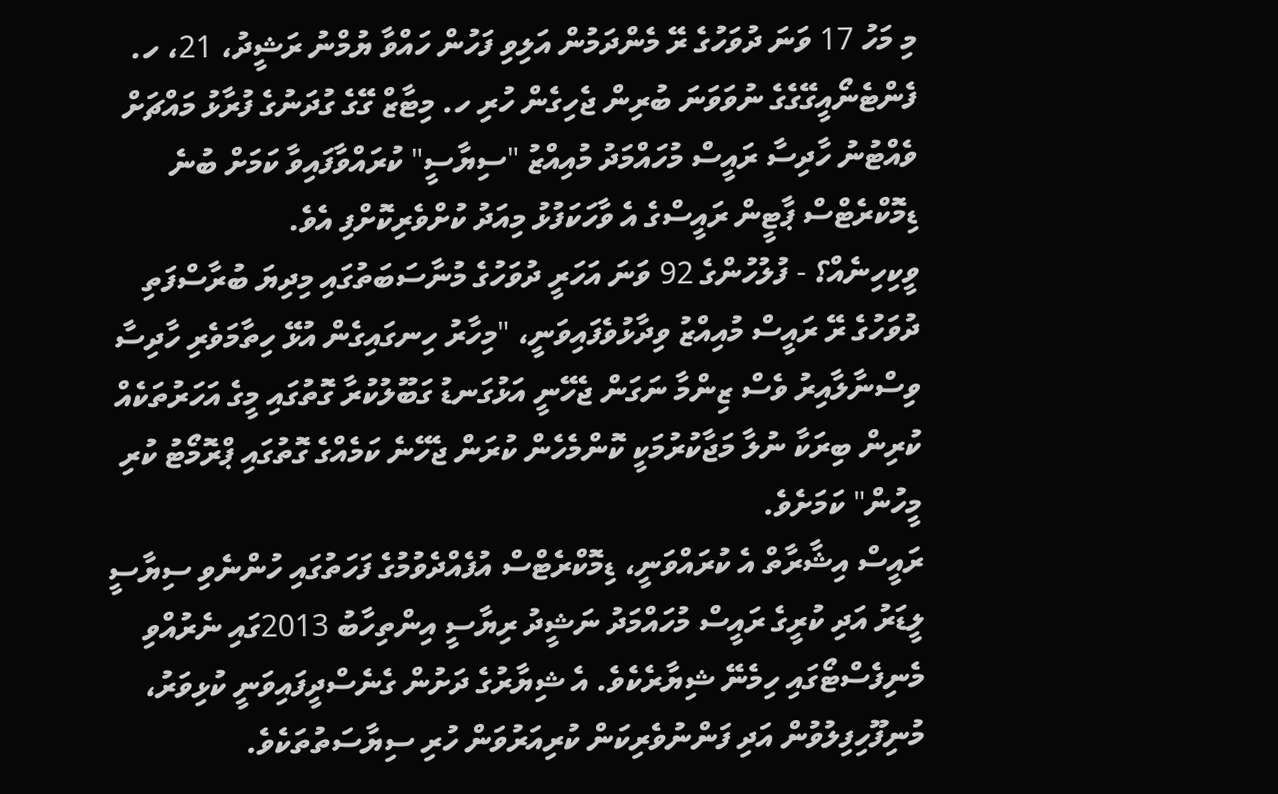މި މަހު 17 ވަނަ ދުވަހުގެ ރޭ މެންދަމުން އަލިވި ފަހުން ހައްވާ ޔުމްނު ރަޝީދު، 21، ހ. ފެންޓެނޯއީގޭގެގެ ނުވަވަނަ ބުރިން ޖެހިގެން ހުރި ހ. މިޓާޒް ގޭގެ ގުދަނުގެ ފުރާޅު މައްޗަށް ވެއްޓުނު ހާދިސާ ރައީސް މުހައްމަދު މުއިއްޒު "ސިޔާސީ" ކުރައްވާފައިވާ ކަމަށް ބުނެ ޑިމޮކްރެޓްސް ޕާޓީން ރައީސްގެ އެ ވާހަކަފުޅު މިއަދު ކުށްވެރިކޮށްފި އެވެ.
ވީކިހިނެއް؟ - ފުލުހުންގެ 92 ވަނަ އަހަރީ ދުވަހުގެ މުނާސަބަތުގައި މިދިޔަ ބުރާސްފަތި ދުވަހުގެ ރޭ ރައީސް މުއިއްޒު ވިދާޅުވެފައިވަނީ، "މިހާރު ހިނގައިގެން އުޅޭ ހިތާމަވެރި ހާދިސާ ވިސްނާލާއިރު ވެސް ޒިންމާ ނަގަން ޖެހޭނީ އަޅުގަނޑު ގަބޫލުކުރާ ގޮތުގައި މީގެ އަހަރުތަކެއް ކުރިން ބިރަކާ ނުލާ މަޖާކުރުމަކީ ކޮންމެހެން ކުރަން ޖެހޭނެ ކަމެއްގެ ގޮތުގައި ޕްރޮމޯޓު ކުރި މީހުން" ކަމަށެވެ.
ރައީސް އިޝާރާތް އެ ކުރައްވަނީ، ޑިމޮކްރެޓްސް އުފެއްދެވުމުގެ ފަހަތުގައި ހުންނެވި ސިޔާސީ ލީޑަރު އަދި ކުރީގެ ރައީސް މުހައްމަދު ނަޝީދު ރިޔާސީ އިންތިހާބު 2013ގައި ނެރުއްވި މެނިފެސްޓޯގައި ހިމެނޭ ޝިޔާރެކެވެ. އެ ޝިޔާރުގެ ދަށުން ގެނެސްދީފައިވަނީ ކުޅިވަރު، މުނިފޫހިފިލުވުން އަދި ފަންނުވެރިކަން ކުރިއަރުވަން ހުރި ސިޔާސަތުތަކެވެ.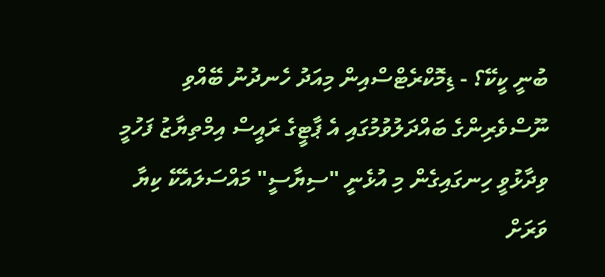ބުނީ ކީކޭ؟ - ޑިމޮކްރެޓްސްއިން މިއަދު ހެނދުނު ބޭއްވި ނޫސްވެރިންގެ ބައްދަލުވުމުގައި އެ ޕާޓީގެ ރައީސް އިމްތިޔާޒު ފަހުމީ ވިދާޅުވީ ހިނގައިގެން މި އުޅެނީ "ސިޔާސީ" މައްސަލައެކޭ ކިޔާ ވަރަށް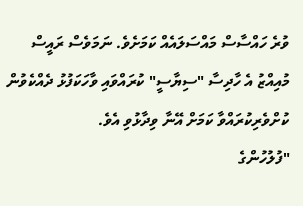ވުރެ ހައްސާސް މައްސަލައެއް ކަމަށެވެ. ނަމަވެސް ރައީސް މުއިއްޒު އެ ހާދިސާ "ސިޔާސީ" ކުރައްވައި ވާހަކަފުޅު ދެއްކެވުން ކުށްވެރިކުރައްވާ ކަމަށް އޭނާ ވިދާޅުވި އެވެ.
"ފުލުހުންގެ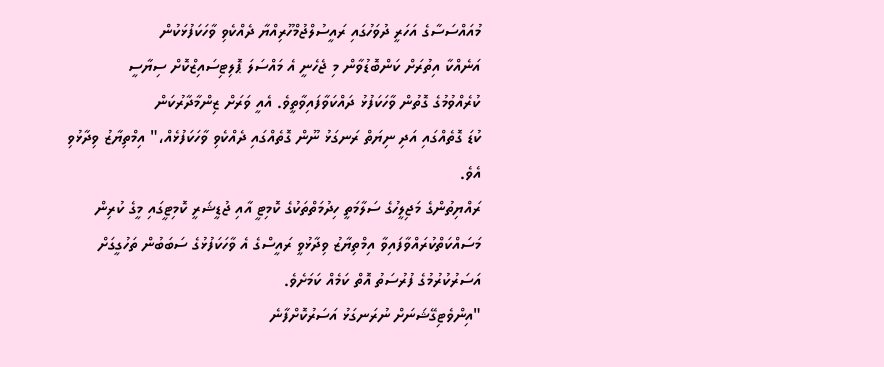މުއައްސަސާގެ އަހަރީ ދުވަހުގައި ރައީސުލްޖުމްހޫރިއްޔާ ދެއްކެވި ވާހަކަފުޅަކުން
އަނެއްކާ އިތުރަށް ކަންބޮޑުވާން މި ޖެހެނީ އެ މައްސަލަ ޕޮލިޓިސައިޒްކޮށް ސިޔާސީ
ކުރެއްވުމުގެ ގޮތުން ވާހަކަފުޅު ދައްކަވާފައިވާތީވެ. އެއީ ވަރަށް ޒިންމާދާރުކަން
ކުޑަ ގޮތެއްގައި އަދި ނިޔަތް ރަނގަޅު ނޫން ގޮތެއްގައި ދެއްކެވި ވާހަކަފުޅެއް،" އިމްތިޔާޒު ވިދާޅުވި އެވެ.
ރައްޔިތުންގެ މަޖިލީހުގެ ސަލާމަތީ ހިދުމަތްތަކުގެ ކޮމިޓީ އާއި ޖުޑީޝަރީ ކޮމިޓީގައި މީގެ ކުރިން މަސައްކަތްކުރައްވާފައިވާ އިމްތިޔާޒު ވިދާޅުވީ ރައީސްގެ އެ ވާހަކަފުޅުގެ ސަބަބުން ތަހުގީގަށް އަސަރުކުރުމުގެ ފުރުސަތު އޮތް ކަމެއް ކަމަށެވެ.
"އިންވެޓިގޭޝަނަށް ނުރަނގަޅު އަސަރުކޮށްފާނެ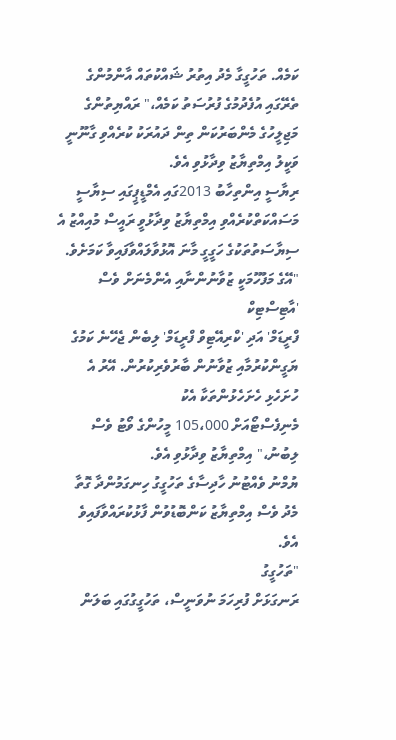ކަމެއް. ތަހުގީގާ މެދު އިތުރު ޝައްކުތައް އާންމުންގެ ތެރޭގައި އުފެދުމުގެ ފުރުސަތު ކަމެއް،" ރައްޔިތުންގެ މަޖިލީހުގެ މެންބަރުކަން ތިން ދައުރަކު ކުރެއްވި ގާނޫނީ ވަކީލު އިމްތިޔާޒު ވިދާޅުވި އެވެ.
ރިޔާސީ އިންތިހާބު 2013ގައި އެމްޑީޕީގައި ސިޔާސީ މަސައްކަތްކުރެއްވި އިމްތިޔާޒު ވިދާޅުވީ ރައީސް މުއިއްޒު އެ ސިޔާސަތުތަކުގެ ހަގީގީ މާނަ އޮޅުވާލައްވާފައިވާ ކަމަށެވެ.
"އޭގެ މަފުހޫމަކީ ޒުވާނުންނާއި އެންމެނަށް ވެސް 'އާޓިސްޓިކް
ފްރީޑަމް' އަދި 'ކްރިއޭޓިވް ފްރީޑަމް' ލިބެން ޖެހޭނެ ކަމުގެ
ޔަގީންކުރުމާއި ޒުވާނުން ބާރުވެރިކުރުން. އޭރު އެ ހުށަހެޅި ހެށަހެޅުންތަކާ އެކު
މެނިފެސްޓޯއަށް 105،000 މީހުންގެ ވޯޓު ވެސް ލިބުނު،" އިމްތިޔާޒު ވިދާޅުވި އެވެ.
ޔުމްނު ވެއްޓުނު ހާދިސާގެ ތަހުގީގު ހިނގަމުންދާ ގޮތާ މެދު ވެސް އިމްތިޔާޒު ކަންބޮޑުވުން ފާޅުކުރައްވާފައިވެ އެވެ.
"ތަހުގީގު
ރަނގަޅަށް ފުރިހަމަ ނުވަނީސް، ތަހުގީގުގައި ބަލަން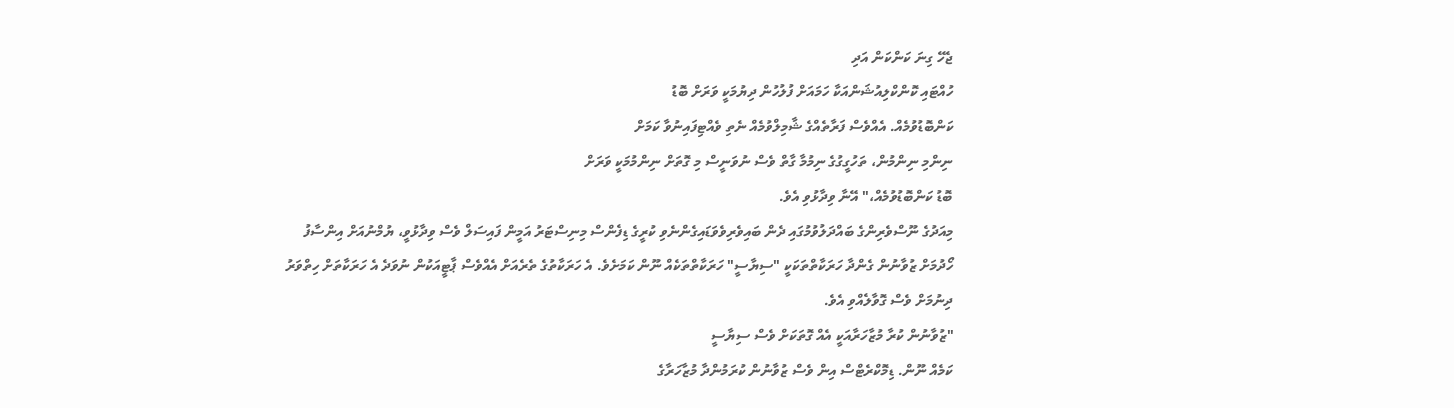ޖެހޭ ގިނަ ކަންކަން އަދި
ހުއްޓައި ކޮންކްލިއުޝަންއަކާ ހަމައަށް ފުލުހުން ދިޔުމަކީ ވަރަށް ބޮޑު
ކަންބޮޑުވުމެއް. އެއްވެސް ފަރާތެއްގެ ޝާމިލްވުމެއް ނެތި ވެއްޓިފައިނުވާ ކަމަށް
ނިންމި ނިންމުން، ތަހުގީގުގެ ނިމުމާ ގާތް ވެސް ނުވަނީސް މި ގޮތަށް ނިންމުމަކީ ވަރަށް
ބޮޑު ކަންބޮޑުވުމެއް،" އޭނާ ވިދާޅުވި އެވެ.
މިއަދުގެ ނޫސްވެރިންގެ ބައްދަލުވުމުގައި ދެން ބައިވެރިވެވަޑައިގެންނެވި ކުރީގެ ޑިފެންސް މިނިސްޓަރު އަމީން ފައިސަލް ވެސް ވިދާޅުވީ، ޔުމްނުއަށް އިންސާފު ހޯދުމަށް ޒުވާނުން ގެންދާ ހަރަކާތްތަކަކީ "ސިޔާސީ" ހަރަކާތްތަކެއް ނޫން ކަމަށެވެ. އެ ހަރަކާތުގެ ތެރެއަށް އެއްވެސް ޕާޓީއަކުން ނުވަދެ އެ ހަރަކާތަށް ހިތްވަރު ދިނުމަށް ވެސް ގޮވާލެއްވި އެވެ.
"ޒުވާނުން ކުރާ މުޒާހަރާއަކީ އެއް ގޮތަކަށް ވެސް ސިޔާސީ
ކަމެއް ނޫން. ޑިމޮކްރެޓްސް އިން ވެސް ޒުވާނުން ކުރަމުންދާ މުޒާހަރާގެ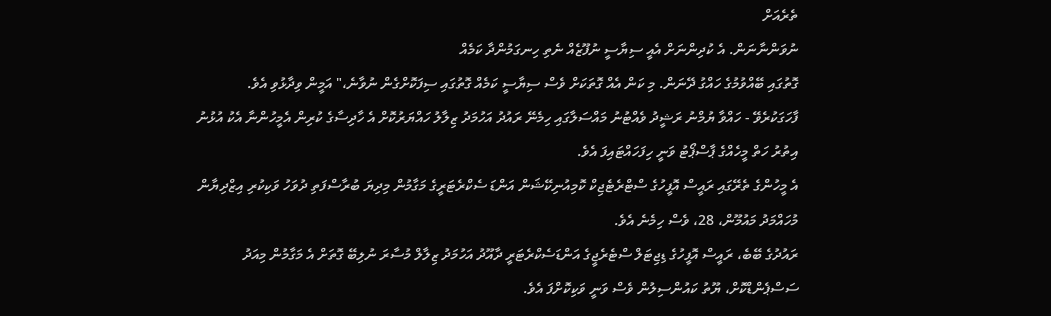ތެރެއަށް
ނުވަންނާނަން. އެ ކުދިންނަށް އެއީ ސިޔާސީ ނުފޫޒެއް ނެތި ހިނގަމުންދާ ކަމެއް
ގޮތުގައި ބޭއްވުމުގެ ހައްގު ދޭނަން. މި ކަން އެއް ގޮތަކަށް ވެސް ސިޔާސީ ކަމެއް ގޮތުގައި ސިފަކޮށްގެން ނުވާނެ،" އަމީން ވިދާޅުވި އެވެ.
ފާހަގަކުރެވޭ - ހައްވާ ޔުމްނު ރަޝީދު ވެއްޓުނު މައްސަލާގައި ހިމެނޭ ރައުދު އަހުމަދު ޒިލާލު ހައްޔަރުކޮށް އެ ހާދިސާގެ ކުރިން އެމީހުންނާ އެކު އުޅުނު އިތުރު ހަތް މީހެއްގެ ޕާސްޕޯޓު ވަނީ ހިފަހައްޓައިފަ އެވެ.
އެ މީހުންގެ ތެރޭގައި ރައީސް އޮފީހުގެ ސްޓްރެޓެޖިކް ކޮމިއުނިކޭޝަން އަންޑަ ސެކްރެޓަރީގެ މަގާމުން މިދިޔަ ބުރާސްފަތި ދުވަހު ވަކިކުރި އިޒްދިޔާން މުހައްމަދު މައުމޫން، 28، ވެސް ހިމެނެ އެވެ.
ރައުދުގެ ބޭބެ، ރައީސް އޮފީހުގެ ޑިޖިޓަލް ސްޓެރެޖީގެ އަންޑަސެކްރެޓަރީ ދާއޫދު އަހުމަދު ޒިލާލް މުސާރަ ނުލިބޭ ގޮތަށް އެ މަގާމުން މިއަދު ސަސްޕެންޑްކޮށް، ޔޫތު ކައުންސިލުން ވެސް ވަނީ ވަކިކޮށްފަ އެވެ.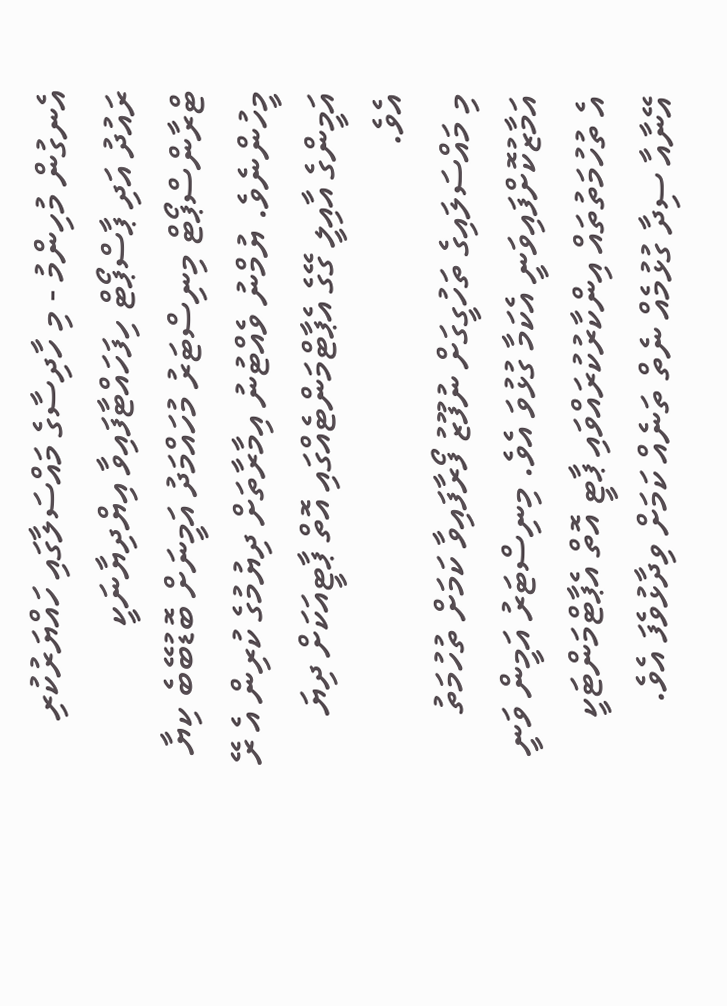އެނގުން މުހިންމު - މި ހާދިސާގެ މައްސަލާގައި ހައްޔަރުކުރި ރައުދު އަދި ޕާސްޕޯޓް ހިފަހައްޓާފައިވާ އިޔްދިޔާނަކީ ޓްރާންސްޕޯޓް މިނިސްޓަރު މުހައްމަދު އަމީނަށް ބޮޑުބޭބެ ކިޔާ މީހުންނެވެ. ޔުމްނު ވެއްޓުނު އިމާރާތަށް ދިޔުމުގެ ކުރިން އެ ރޭ އަމީންގެ އާއިލީ ގޭގެ އެޕާޓްމަންޓެއްގައި އޮތް ޕާޓީއަކަށް ދިޔަ އެވެ.
މި މައްސަލައިގެ ތަހުގީގަށް ނުފޫޒު ފޯރާފައިވާ ކަމަށް ތުހުމަތު އަމާޒުކޮށްފައިވަނީ އެކަމާ ގުޅުވަ އެވެ. މިނިސްޓަރު އަމީން ވަނީ އެ ތުހުމަތުތައް އިންކާރުކުރައްވައި ޕާޓީ އޮތް އެޕާޓްމަންޓަކީ އޭނާއާ ސިދާ ގުޅުމެއް ނެތް ތަނެއް ކަމަށް ވިދާޅުވެފަ އެވެ.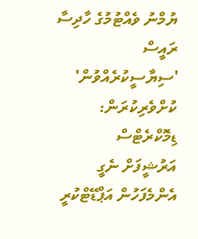ޔުމްނު ވެއްޓުމުގެ ހާދިސާ ރައީސް 'ސިޔާސީކުރެއްވުން' ކުށްވެރިކުރަން: ޑިމޮކްރެޓްސް
އަރުޝީފަށް ނެގީ
އެންމެފަހުން އަޕްޑޭޓްކުރީ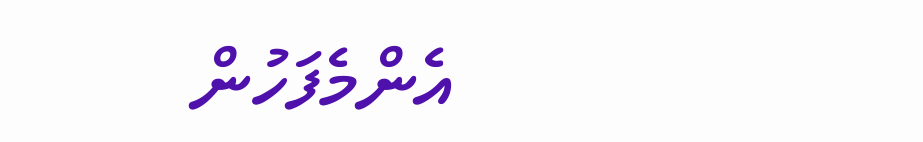އެންމެފަހުން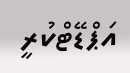އަޕްޑޭޓްކުރީ